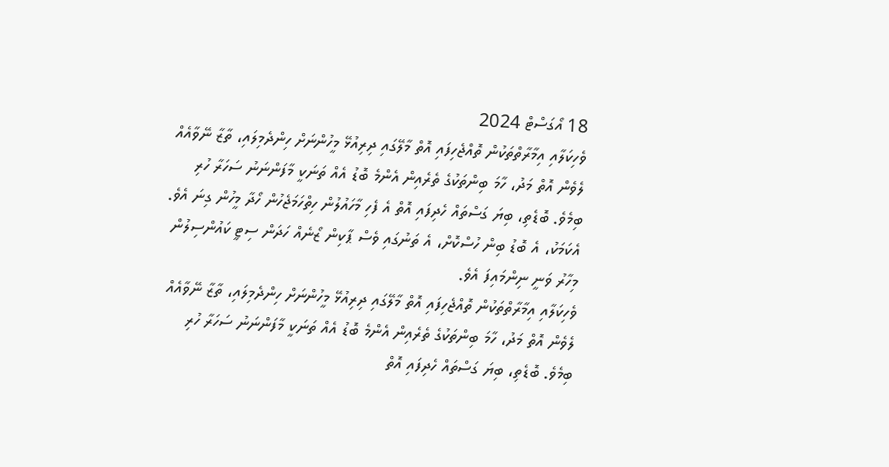18 އޯގަސްޓް 2024
ވެހިކަލާއި އިމާރާތްތަކުން ތޮއްޖެހިފައި އޮތް މާލޭގައި ދިރިއުޅޭ މީހުންނަށް ހިންދެމިލައި، ތާޒާ ނޭވާއެއް ލެވެން އޮތް މަދު، ހާމަ ބިންތަކުގެ ތެރެއިން އެންމެ ބޮޑު އެއް ތަނަކީ މާފަންނަނު ސަހަރާ ހުރި ބިމެވެ. ބޮޑެތި، ބިޔަ ގަސްތައް ހެދިފައި އޮތް އެ ފެހި މާހައުލުން ހިތްހަމަޖެހުން ހޯދާ މީހުން ގިނަ އެވެ. އެކަމަކު، އެ ބޮޑު ބިން ހުސްކޮށް، އެ ތަނުގައި ވެސް ޕާކިން ޒޯނެއް ހަދަން ސިޓީ ކައުންސިލުން މިހާރު ވަނީ ނިންމައިފަ އެވެ.
ވެހިކަލާއި އިމާރާތްތަކުން ތޮއްޖެހިފައި އޮތް މާލޭގައި ދިރިއުޅޭ މީހުންނަށް ހިންދެމިލައި، ތާޒާ ނޭވާއެއް ލެވެން އޮތް މަދު، ހާމަ ބިންތަކުގެ ތެރެއިން އެންމެ ބޮޑު އެއް ތަނަކީ މާފަންނަނު ސަހަރާ ހުރި ބިމެވެ. ބޮޑެތި، ބިޔަ ގަސްތައް ހެދިފައި އޮތް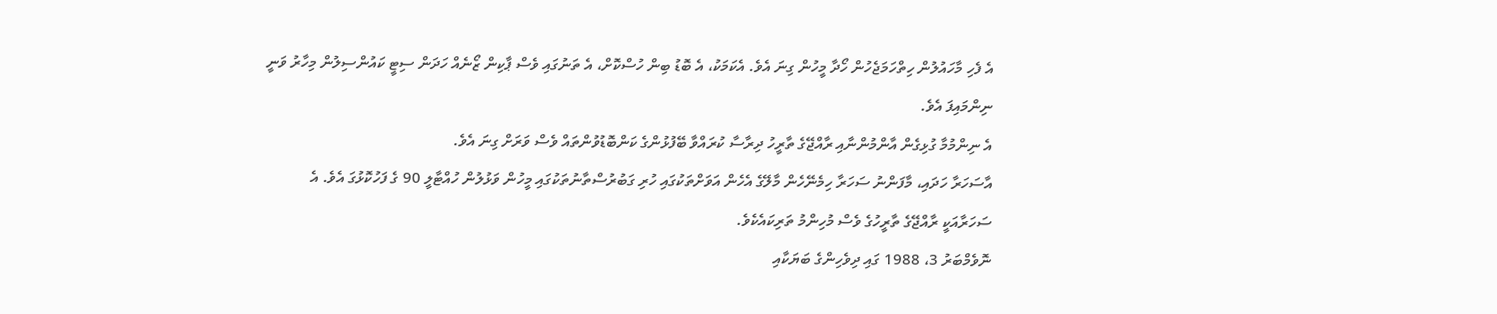އެ ފެހި މާހައުލުން ހިތްހަމަޖެހުން ހޯދާ މީހުން ގިނަ އެވެ. އެކަމަކު، އެ ބޮޑު ބިން ހުސްކޮށް، އެ ތަނުގައި ވެސް ޕާކިން ޒޯނެއް ހަދަން ސިޓީ ކައުންސިލުން މިހާރު ވަނީ ނިންމައިފަ އެވެ.
އެ ނިންމުމާ ގުޅިގެން އާންމުންނާއި ރާއްޖޭގެ ތާރީހު ދިރާސާ ކުރައްވާ ބޭފުޅުންގެ ކަންބޮޑުވުންތައް ވެސް ވަރަށް ގިނަ އެވެ.
އާސަހަރާ ހަދައި، މާފަންނު ސަހަރާ ހިމެނޭހެން މާލޭގެ އެހެން އަވަށްތަކުގައި ހުރި ގަބުރުސްތާނުތަކުގައި މީހުން ވަޅުލުން ހުއްޓާލީ 90 ގެ ފަހުކޮޅުގަ އެވެ. އެ ސަހަރާއަކީ ރާއްޖޭގެ ތާރީހުގެ ވެސް މުހިންމު ތަރިކައެކެވެ.
ނޮވެމްބަރު 3، 1988 ގައި ދިވެހިންގެ ބަޔަކާއި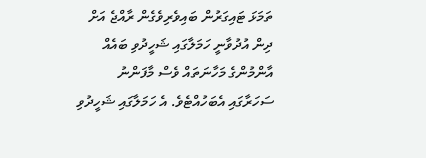ތަމަޅަ ޓައިގަރުން ބައިވެރިވެގެން ރާއްޖެ އަށް ދިން އުދުވާނީ ހަމަލާގައި ޝަހީދުވި ބައެއް އާންމުންގެ މަހާނަތައް ވެސް މާފަންނު ސަހަރާގައި އެބަހުއްޓެވެ. އެ ހަމަލާގައި ޝަހީދުވި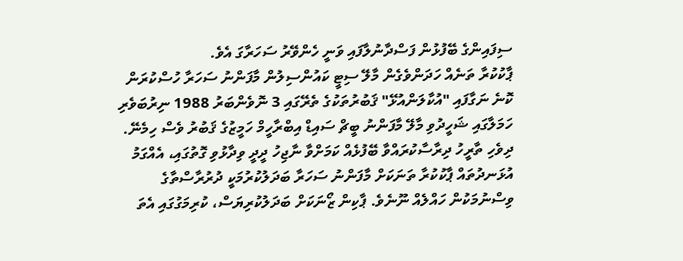ސިފައިންގެ ބޭފުޅުން ފަސްދާނުލާފައި ވަނީ ހެންވޭރު ސަހަރާގަ އެވެ.
ޕާކުކުރާ ތަނެއް ހަދަންވެގެން މާލޭ ސިޓީ ކައުންސިލުން މާފަންނު ސަހަރާ ހުސްކުރަން ކޮނެ ނަގާފައި "އުކާލަންއުޅޭ" ޤަބުރުތަކުގެ ތެރޭގައި 3 ނޮވެންބަރު 1988 ނިރުބަވެރި ހަމަލާގައި ޝަހީދުވި މާލޭ މާފަންނު ބީޗް ސައިޑް އިބްރާހީމް ހަމީޒުގެ ޤަބުރު ވެސް ހިމެނޭ.
ދިވެހި ތާރީހު ދިރާސާކުރައްވާ ބޭފުޅެއް ކަމަށްވާ ނާޖިހު ދީދީ ވިދާޅުވި ގޮތުގައި، އެއްގަމު އުޅަނދުތައް ޕާކުކުރާ ތަނަކަށް މާފަންނު ސަހަރާ ބަދަލުކުރުމަކީ ދުރުރާސްތާގެ ވިސްނުމަކުން ހައްލެއް ނޫނެވެ. ޕާކިން ޒޯނަކަށް ބަދަލުކުރިޔަސް، ކުރިމަގުގައި އެތަ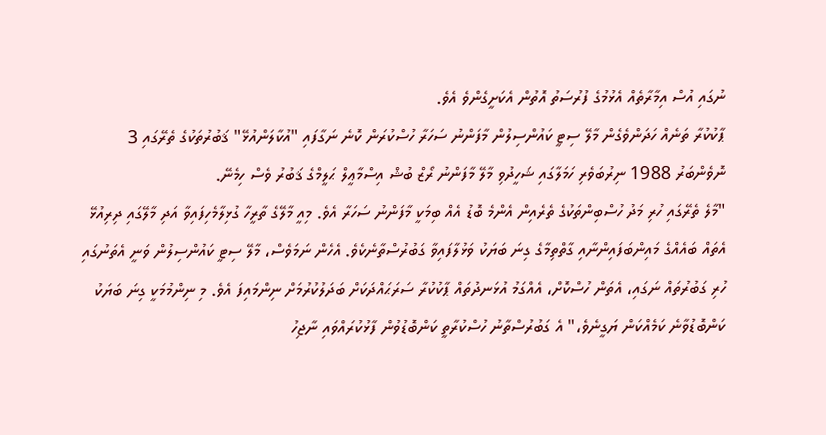ނުގައި އުސް އިމާރާތެއް އެޅުމުގެ ފުރުސަތު އޮތުން އެކަށީގެންވެ އެވެ.
ޕާކުކުރާ ތަނެއް ހަދަންވެގެން މާލޭ ސިޓީ ކައުންސިލުން މާފަންނު ސަހަރާ ހުސްކުރަން ކޮނެ ނަގާފައި "އުކާލަންއުޅޭ" ޤަބުރުތަކުގެ ތެރޭގައި 3 ނޮވެންބަރު 1988 ނިރުބަވެރި ހަމަލާގައި ޝަހީދުވި މާލޭ މާފަންނު ރޯޒް ބުޝް އިސްމާޢީލް ޙަލީމްގެ ޤަބުރު ވެސް ހިމެނޭ.
"މާލެ ތެރޭގައި ހުރި މަދު ހުސްބިންތަކުގެ ތެރެއިން އެންމެ ބޮޑު އެއް ބިމަކީ މާފަންނު ސަހަރާ އެވެ. މިއީ މާލޭގެ ތާރީހާ ގުޅިލާމެހިފައިވާ އަދި މާލޭގައި ދިރިއުޅޭ އެތައް ބައެއްގެ މައިންބަފައިންނާއި ގާތްތިމާގެ ގިނަ ބަޔަކު ވަޅުލާފައިވާ ގަބުރުސްތާނެކެވެ. އެހެން ނަމަވެސް، މާލޭ ސިޓީ ކައުންސިލުން ވަނީ އެތަނުގައި ހުރި ގަބުރުތައް ނަގައި، އެތަން ހުސްކޮށް، އެއްގަމު އުޅަނދުތައް ޕާކުކުރާ ސަރަޙައްދަކަށް ބަދަލުކުރުމަށް ނިންމައިފަ އެވެ. މި ނިންމުމަކީ ގިނަ ބަޔަކު ކަންބޮޑުވާނެ ކަމެއްކަން ޔަގީނެވެ،" އެ ގަބުރުސްތާނު ހުސްކުރާތީ ކަންބޮޑުވުން ފާޅުކުރައްވައި ނާޖިހު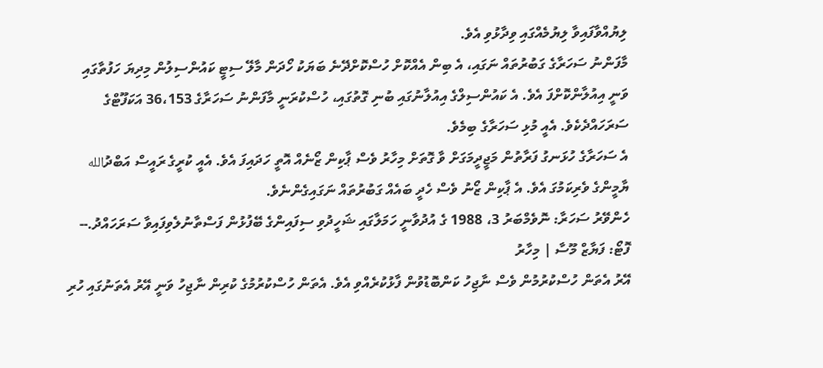ލިޔުއްވާފައިވާ ލިޔުމެއްގައި ވިދާޅުވި އެވެ.
މާފަންނު ސަހަރާގެ ގަބުރުތައް ނަގައި، އެ ބިން އެއްކޮށް ހުސްކޮށްދޭނެ ބަޔަކު ހޯދަން މާލޭ ސިޓީ ކައުންސިލުން މިދިޔަ ހަފުތާގައި ވަނީ އިއުލާންކޮށްފަ އެވެ. އެ ކައުންސިލްގެ އިއުލާނުގައި ބުނި ގޮތުގައި، ހުސްކުރަނީ މާފަންނު ސަހަރާގެ 36،153 އަކަފޫޓްގެ ސަރަހައްދެކެވެ. އެއީ މުޅި ސަހަރާގެ ބިމެވެ.
އެ ސަހަރާގެ ހުޅަނގު ފަރާތުން މަޖީދީމަގަށް ވާ ގޮތަށް މިހާރު ވެސް ޕާކިން ޒޯނެއް އޮތީ ހަދައިފަ އެވެ. އެއީ ކުރީގެ ރައީސް އަބްދުالله ޔާމީންގެ ވެރިކަމުގަ އެވެ. އެ ޕާކިން ޒޯނު ވެސް ހެދީ ބައެއް ގަބުރުތައް ނަގައިގެންނެވެ.
ހެންވޭރު ސަހަރާ: ނޮވެމްބަރު 3، 1988 ގެ އުދުވާނީ ހަމަލާގައި ޝަހީދުވި ސިފައިންގެ ބޭފުޅުން ފަސްތާނުލެވިފައިވާ ސަރަހައްދު.-- ފޮޓޯ: ފަޔާޒް މޫސާ | މިހާރު
އޭރު އެތަން ހުސްކުރުމުން ވެސް ނާޖިހު ކަންބޮޑުވުން ފާޅުކުރެއްވި އެވެ. އެތަން ހުސްކުރުމުގެ ކުރިން ނާޖިހު ވަނީ އޭރު އެތަނުގައި ހުރި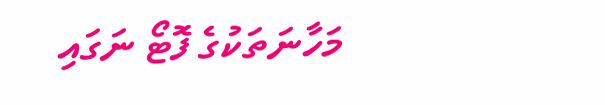މަހާނަތަކުގެ ފޮޓޯ ނަގައި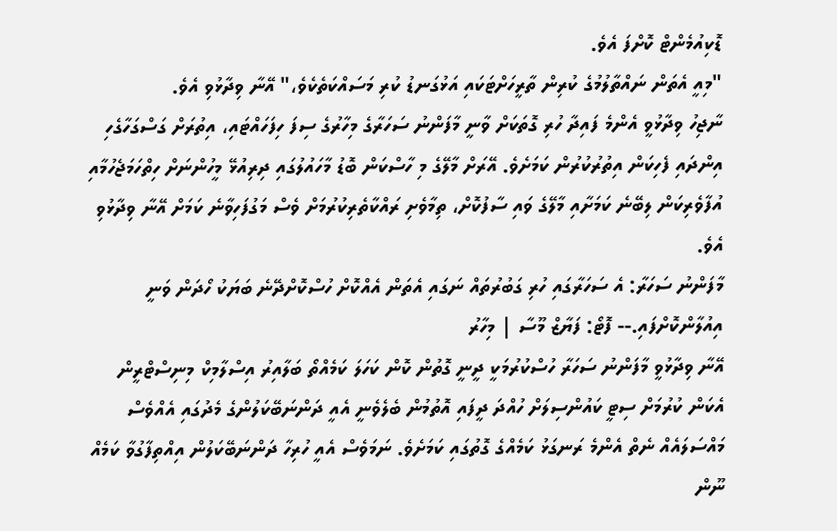ޑޮކިއުމެންޓް ކޮށްފަ އެވެ.
"މިއީ އެތަން ނައްތާލުމުގެ ކުރިން ތާރީހަށްޓަކައި އަޅުގަނޑު ކުރި މަސައްކަތެކެވެ،" އޭނާ ވިދާޅުވި އެވެ.
ނާޖިހު ވިދާޅުވީ އެންމެ ފައިދާ ހުރި ގޮތަކަށް ވާނީ މާފަންނު ސަހަރާގެ މިހާރުގެ ސިފަ ހިފަހައްޓައި، އިތުރަށް ގަސްގަހާގެހި އިންދައި ފެހިކަން އިތުރުކުރުން ކަމަށެވެ. އޭރަށް މާލޭގެ މި ހާސްކަން ބޮޑު މާހައުލުގައި ދިރިއުޅޭ މީހުންނަށް ހިތްހަމަޖެހުމާއި އުފާވެރިކަން ލިބޭނެ ކަމަށާއި މާލޭގެ ވައި ސާފުކޮށް، ތިމާވެށި ރައްކާތެރިކުރުމަށް ވެސް މަގުފަހިވާނެ ކަމަށް އޭނާ ވިދާޅުވި އެވެ.
މާފަންނު ސަހަރާ: އެ ސަހަރާގައި ހުރި ގަބުރުތައް ނަގައި އެތަން އެއްކޮށް ހުސްކޮށްދޭނެ ބަޔަކު ހޯދަން ވަނީ އިއުލާންކޮށްފައި.-- ފޮޓޯ: ފަޔާޒް މޫސާ | މިހާރު
އޭނާ ވިދާޅުވީ މާފަންނު ސަހަރާ ހުސްކުރުމަކީ ދީނީ ގޮތުން ކޮން ކަހަލަ ކަމެއްތޯ ބަލާއިރު އިސްލާމިކް މިނިސްޓްރީން އެކަން ކުރުމަށް ސިޓީ ކައުންސިލަށް ހުއްދަ ދީފައި އޮތުމުން ބެލެވެނީ އެއީ ދަންނަބޭކަލުންގެ މެދުގައި އެއްވެސް މައްސަލައެއް ނެތް އެންމެ ރަނގަޅު ކަމެއްގެ ގޮތުގައި ކަމަށެވެ. ނަމަވެސް އެއީ ހުރިހާ ދަންނަބޭކަލުން އިއްތިފާގުވާ ކަމެއް ނޫން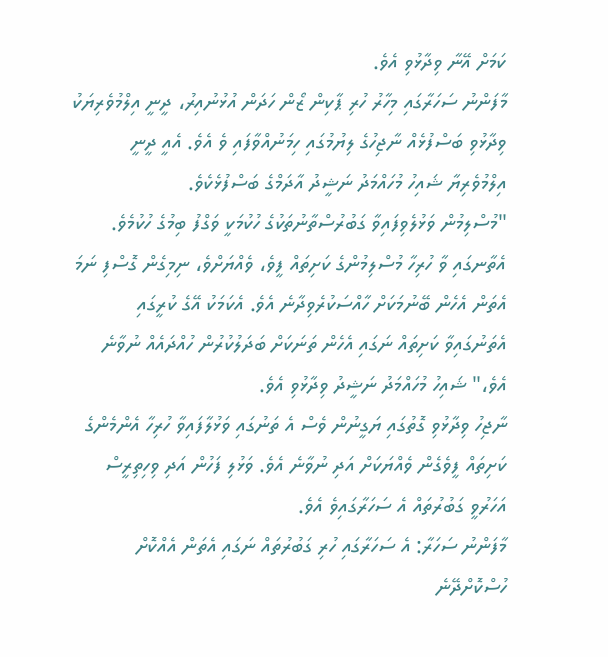ކަމަށް އޭނާ ވިދާޅުވި އެވެ.
މާފަންނު ސަހަރާގައި މިހާރު ހުރި ޕާކިން ޒޯން ހަދަން އުޅުނުއިރު، ދީނީ އިލްމުވެރިޔަކު ވިދާޅުވި ބަސްފުޅެއް ނާޖިހުގެ ލިޔުމުގައި ހިމަނުއްވާފައި ވެ އެވެ. އެއީ ދީނީ އިލްމުވެރިޔާ ޝައިހު މުހައްމަދު ނަޝީދު އާދަމްގެ ބަސްފުޅެކެވެ.
"މުސްލިމުން ވަޅުލެވިފައިވާ ގަބުރުސްތާނުތަކުގެ ހުކުމަކީ ވަގްފު ބިމުގެ ހުކުމެވެ. އެތާނގައި ވާ ހުރިހާ މުސްލިމުންގެ ކަށިތައް ފީވެ، ވެއްޔަށްވެ، ނިމިގެން ގޮސްފި ނަމަ އެތަން އެހެން ބޭނުމަކަށް ހާއްސަކުރެވިދާނެ އެވެ. އެކަމަކު އޭގެ ކުރީގައި އެތަނުގައިވާ ކަށިތައް ނަގައި އެހެން ތަނަކަށް ބަދަލުކުރުން ހުއްދައެއް ނުވާނެ އެވެ،" ޝައިހު މުހައްމަދު ނަޝީދު ވިދާޅުވި އެވެ.
ނާޖިހު ވިދާޅުވި ގޮތުގައި ޔަގީނުން ވެސް އެ ތަނުގައި ވަޅުލާފައިވާ ހުރިހާ އެންމެންގެ ކަށިތައް ފީވެގެން ވެއްޔަކަށް އަދި ނުވާނެ އެވެ. ވަޅުލި ފަހުން އަދި ވިހިތިރީސް އަހަރުވީ ގަބުރުތައް އެ ސަހަރާގައިވެ އެވެ.
މާފަންނު ސަހަރާ: އެ ސަހަރާގައި ހުރި ގަބުރުތައް ނަގައި އެތަން އެއްކޮށް ހުސްކޮށްދޭނެ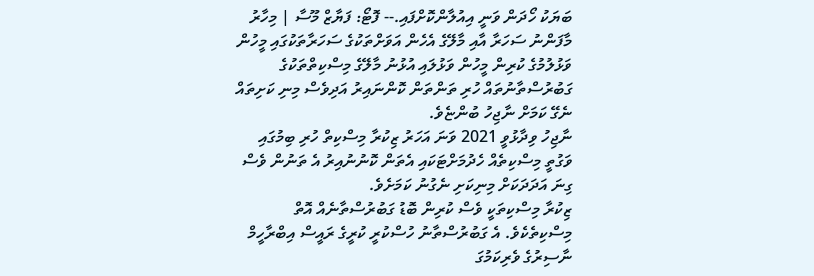ބަޔަކު ހޯދަން ވަނީ އިއުލާންކޮށްފައި.-- ފޮޓޯ: ފަޔާޒް މޫސާ | މިހާރު
މާފަންނު ސަހަރާ އާއި މާލޭގެ އެހެން އަވަށްތަކުގެ ސަހަރާތަކުގައި މީހުން ވަޅުލުމުގެ ކުރިން މީހުން ވަޅުލައި އުޅުނު މާލޭގެ މިސްކިތްތަކުގެ ގަބުރުސްތާނުތައް ހުރި ތަންތަން ކޮންނައިރު އަދިވެސް މިނި ކަށިތައް ނެގޭ ކަމަށް ނާޖިހު ބުންޏެވެ.
ނާޖިހު ވިދާޅުވީ 2021 ވަނަ އަހަރު ޒިކުރާ މިސްކިތް ހުރި ބިމުގައި ވަގުތީ މިސްކިތެއް ހެދުމަށްޓަކައި އެތަން ކޮނުނުއިރު އެ ތަނުން ވެސް ގިނަ އަދަދަކަށް މިނިކަށި ނެގުނު ކަމަށެވެ.
ޒިކުރާ މިސްކިތަކީ ވެސް ކުރިން ބޮޑު ގަބުރުސްތާނެއް އޮތް މިސްކިތެކެވެ. އެ ގަބުރުސްތާނު ހުސްކުރީ ކުރީގެ ރައީސް އިބްރާހީމް ނާސިރުގެ ވެރިކަމުގަ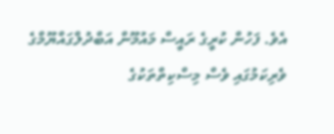އެވެ. ފަހުން ކުރީގެ ރައީސް މައުމޫން އަބްދުލްގައްޔޫމްގެ ވެރިކަމުގައި ވެސް މިސްކިތްތަކުގެ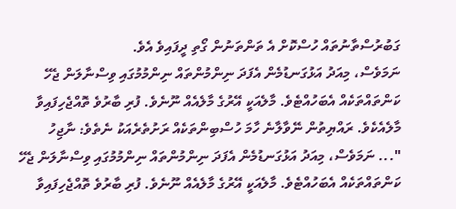ގަބުރުސްތާނުތައް ހުސްކޮށް އެ ތަންތަނުން ގޯތި ދީފައިވެ އެވެ.
ނަމަވެސް، މިއަދު އަޅުގަނޑުމެން އެފަދަ ނިންމުންތައް ނިންމުމުގައި ވިސްނާލަން ޖެހޭ ކަންތައްތަކެއް އެބަހުއްޓެވެ. މާލެއަކީ އޭރުގެ މާލެއެއް ނޫނެވެ. ފުރި ބާރުވެ ތޮއްޖެހިފައިވާ މާލެއެކެވެ. ރައްޔިތުން ނޭވާލާނެ ހާމަ ހުސްބިންތަކެއް ރަށުތެރެއަކު ނެތެވެ: ނާޖިހު
"... ނަމަވެސް، މިއަދު އަޅުގަނޑުމެން އެފަދަ ނިންމުންތައް ނިންމުމުގައި ވިސްނާލަން ޖެހޭ ކަންތައްތަކެއް އެބަހުއްޓެވެ. މާލެއަކީ އޭރުގެ މާލެއެއް ނޫނެވެ. ފުރި ބާރުވެ ތޮއްޖެހިފައިވާ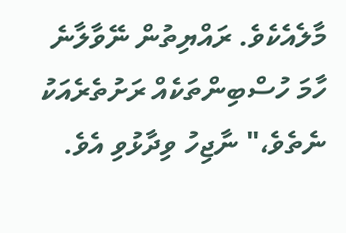މާލެއެކެވެ. ރައްޔިތުން ނޭވާލާނެ ހާމަ ހުސްބިންތަކެއް ރަށުތެރެއަކު ނެތެވެ،" ނާޖިހު ވިދާޅުވި އެވެ.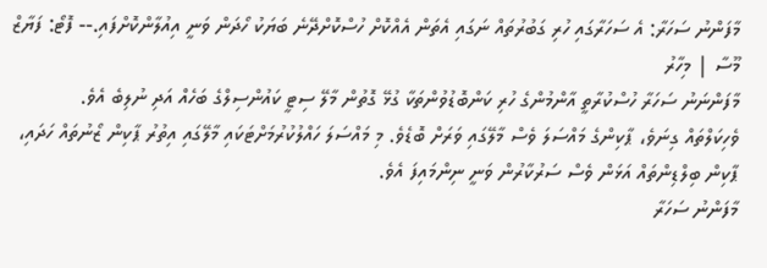މާފަންނު ސަހަރާ: އެ ސަހަރާގައި ހުރި ގަބުރުތައް ނަގައި އެތަން އެއްކޮށް ހުސްކޮށްދޭނެ ބަޔަކު ހޯދަން ވަނީ އިއުލާންކޮށްފައި.-- ފޮޓޯ: ފަޔާޒް މޫސާ | މިހާރު
މާފަންނަނު ސަހަރާ ހުސްކުރާތީ އާންމުންގެ ހުރި ކަންބޮޑުވުންތަކާ ގުޅޭ ގޮތުން މާލޭ ސިޓީ ކައުންސިލްގެ ބަހެއް އަދި ނުލިބެ އެވެ.
ވެހިކަލްތައް ގިނަވެ، ޕާކިންގެ މައްސަލަ ވެސް މާލޭގައި ވަރަށް ބޮޑެވެ. މި މައްސަލަ ހައްލުކުރުމަށްޓަކައި މާލޭގައި އިތުރު ޕާކިން ޒޯނުތައް ހަދައި، ޕާކިން ބިލްޑިންތައް އަޅަން ވެސް ސަރުކާރުން ވަނީ ނިންމައިފަ އެވެ.
މާފަންނު ސަހަރާ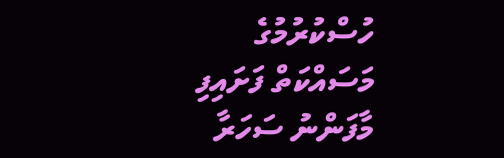ހުސްކުރުމުގެ މަސައްކަތް ފަށައިފި
މާފަންނު ސަހަރާ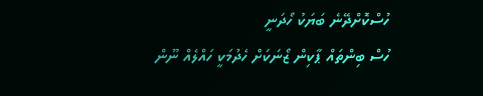ހުސްކޮށްދޭނެ ބަޔަކު ހޯދަނީ
ހުސް ބިންތައް ޕާކިން ޒޯނަކަށް ހެދުމަކީ ހައްލެއް ނޫން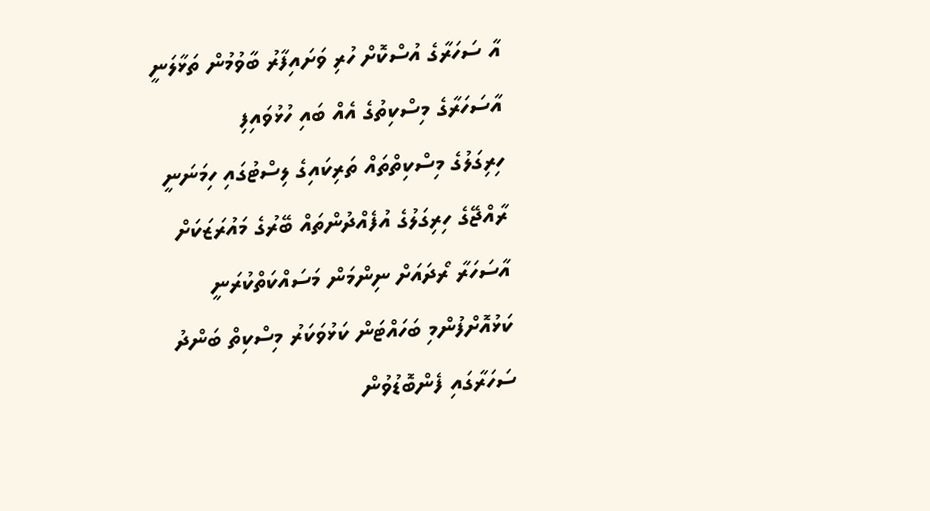އާ ސަހަރާގެ އުސްކޮށް ހުރި ވަށައިފާރު ބާވުމުން ތަޅާލަނީ
އާސަހަރާގެ މިސްކިތުގެ އެއް ބައި ހުޅުވައިފި
ހިރިގަލުގެ މިސްކިތްތައް ތަރިކައިގެ ލިސްޓުގައި ހިމަނަނީ
ރާއްޖޭގެ ހިރިގަލުގެ އުފެއްދުންތައް ބޭރުގެ މައުރަޒަކަށް
އާސަހަރާ ރޯދައަށް ނިންމަން މަސައްކަތްކުރަނީ
ކަޅުއޮށްފުންމި ބަހައްޓަން ކަޅުވަކަރު މިސްކިތް ބަންދު
ސަހަރާގައި ފެންބޮޑުވުން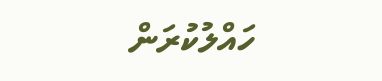ހައްލުކުރަން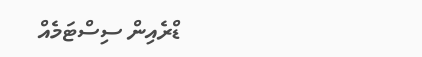ޑްރެއިން ސިސްޓަމެއް